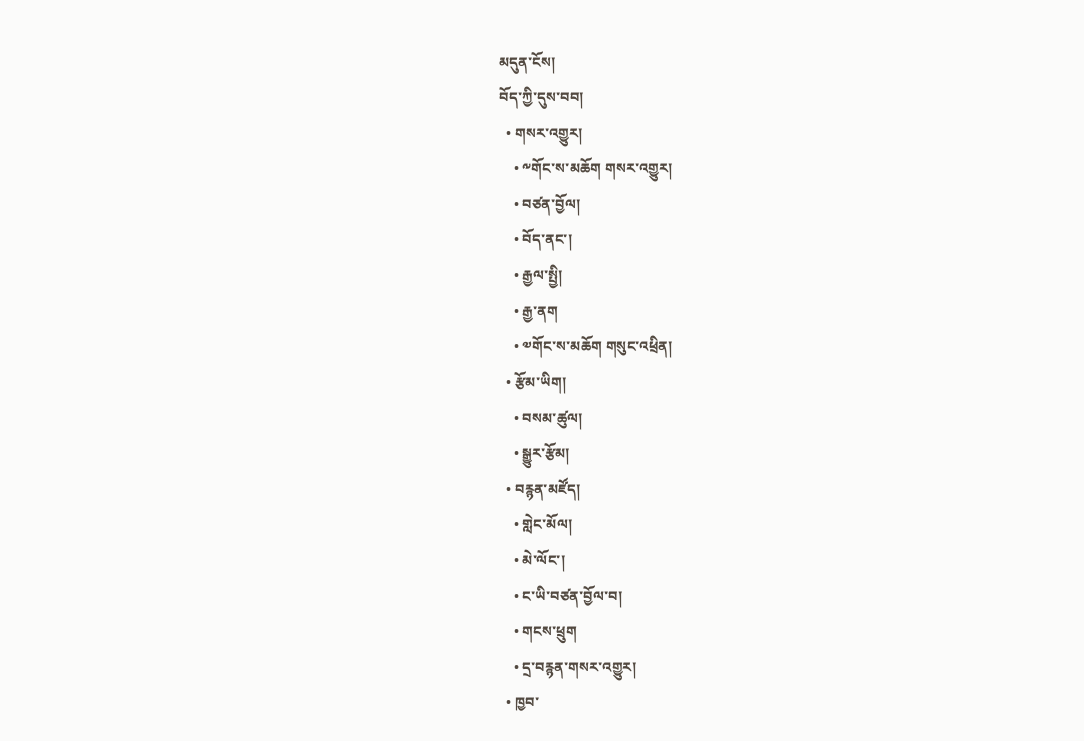མདུན་ངོས།
བོད་ཀྱི་དུས་བབ།
  • གསར་འགྱུར།
    • ༸གོང་ས་མཆོག གསར་འགྱུར།
    • བཙན་བྱོལ།
    • བོད་ནང་།
    • རྒྱལ་སྤྱི།
    • རྒྱ་ནག
    • ༧གོང་ས་མཆོག གསུང་འཕྲིན།
  • རྩོམ་ཡིག།
    • བསམ་ཚུལ།
    • སྒྱུར་རྩོམ།
  • བརྙན་མཛོད།
    • གླེང་མོལ།
    • མེ་ལོང་།
    • ང་ཡི་བཙན་བྱོལ་བ།
    • གངས་ཕྲུག
    • དྲ་བརྙན་གསར་འགྱུར།
  • ཁྱབ་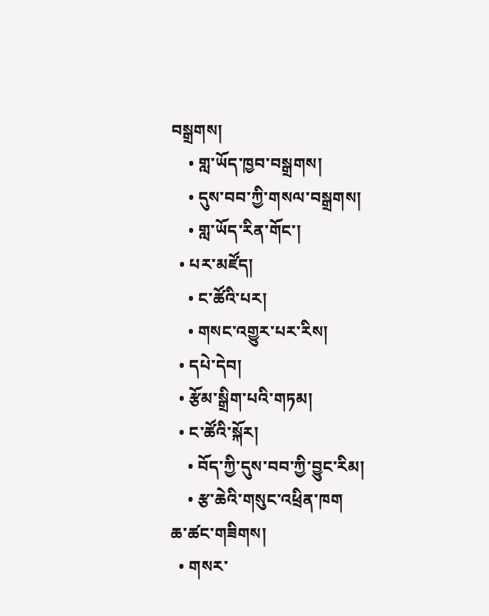བསྒྲགས།
    • གླ་ཡོད་ཁྱབ་བསྒྲགས།
    • དུས་བབ་ཀྱི་གསལ་བསྒྲགས།
    • གླ་ཡོད་རིན་གོང་།
  • པར་མཛོད།
    • ང་ཚོའི་པར།
    • གསང་འགྱུར་པར་རིས།
  • དཔེ་དེབ།
  • རྩོམ་སྒྲིག་པའི་གཏམ།
  • ང་ཚོའི་སྐོར།
    • བོད་ཀྱི་དུས་བབ་ཀྱི་བྱུང་རིམ།
    • རྩ་ཆེའི་གསུང་འཕྲིན་ཁག
ཆ་ཚང་གཟིགས།
  • གསར་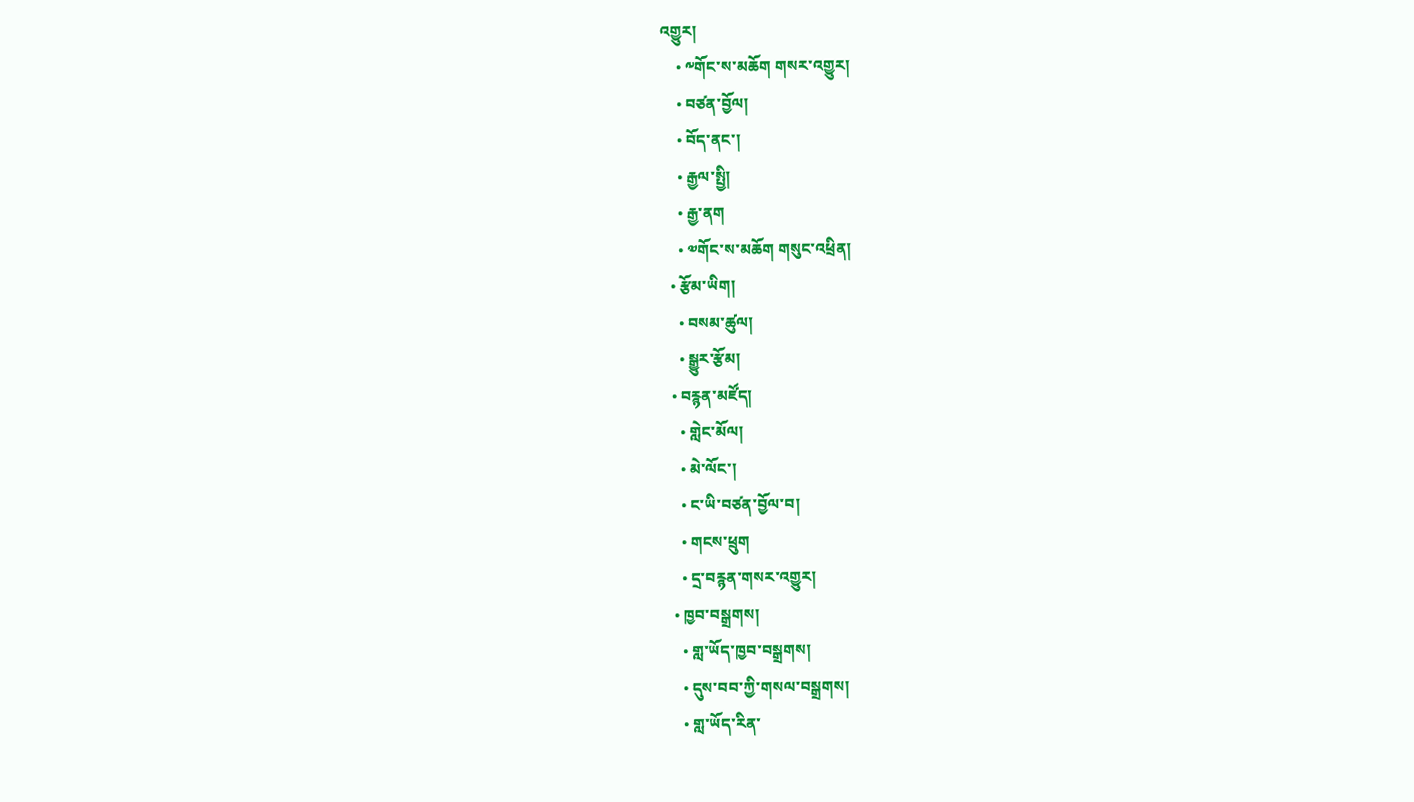འགྱུར།
    • ༸གོང་ས་མཆོག གསར་འགྱུར།
    • བཙན་བྱོལ།
    • བོད་ནང་།
    • རྒྱལ་སྤྱི།
    • རྒྱ་ནག
    • ༧གོང་ས་མཆོག གསུང་འཕྲིན།
  • རྩོམ་ཡིག།
    • བསམ་ཚུལ།
    • སྒྱུར་རྩོམ།
  • བརྙན་མཛོད།
    • གླེང་མོལ།
    • མེ་ལོང་།
    • ང་ཡི་བཙན་བྱོལ་བ།
    • གངས་ཕྲུག
    • དྲ་བརྙན་གསར་འགྱུར།
  • ཁྱབ་བསྒྲགས།
    • གླ་ཡོད་ཁྱབ་བསྒྲགས།
    • དུས་བབ་ཀྱི་གསལ་བསྒྲགས།
    • གླ་ཡོད་རིན་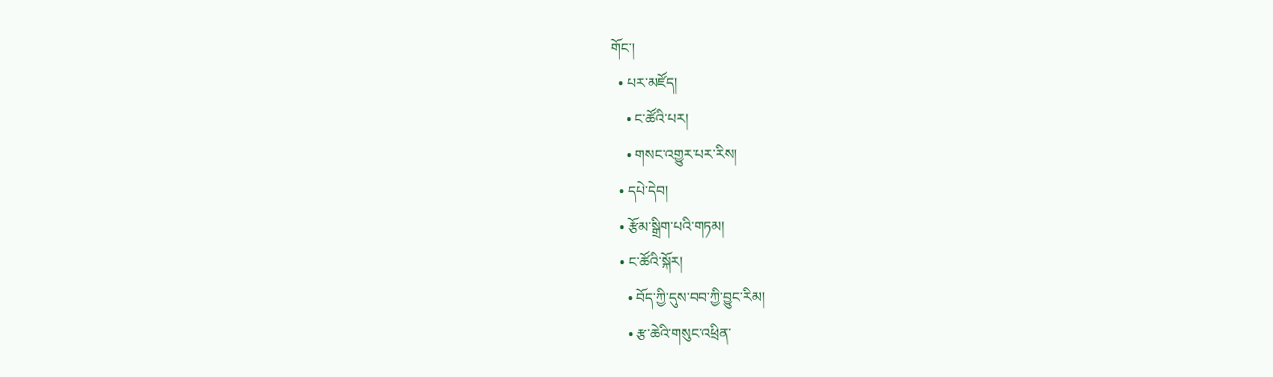གོང་།
  • པར་མཛོད།
    • ང་ཚོའི་པར།
    • གསང་འགྱུར་པར་རིས།
  • དཔེ་དེབ།
  • རྩོམ་སྒྲིག་པའི་གཏམ།
  • ང་ཚོའི་སྐོར།
    • བོད་ཀྱི་དུས་བབ་ཀྱི་བྱུང་རིམ།
    • རྩ་ཆེའི་གསུང་འཕྲིན་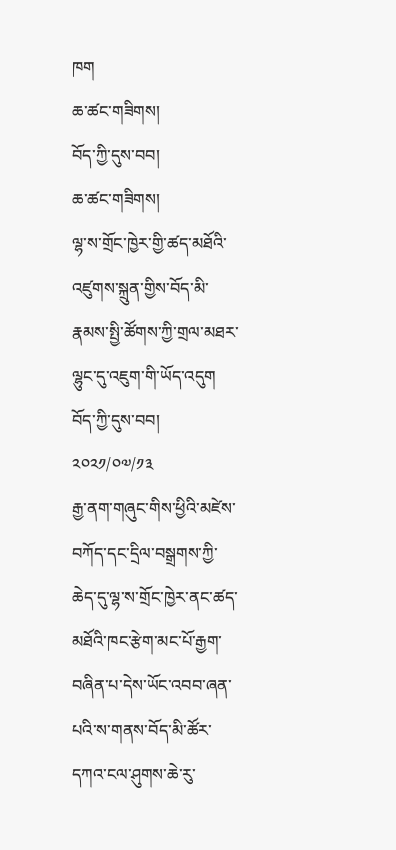ཁག
ཆ་ཚང་གཟིགས།
བོད་ཀྱི་དུས་བབ།
ཆ་ཚང་གཟིགས།
ལྷ་ས་གྲོང་ཁྱེར་གྱི་ཚད་མཐོའི་འཛུགས་སྐྲུན་གྱིས་བོད་མི་རྣམས་སྤྱི་ཚོགས་ཀྱི་གྲལ་མཐར་ལྷུང་དུ་འཇུག་གི་ཡོད་འདུག
བོད་ཀྱི་དུས་བབ།
༢༠༢༡/༠༧/༡༣
རྒྱ་ནག་གཞུང་གིས་ཕྱིའི་མཛེས་བཀོད་དང་དྲིལ་བསྒྲགས་ཀྱི་ཆེད་དུ་ལྷ་ས་གྲོང་ཁྱེར་ནང་ཚད་མཐོའི་ཁང་རྩེག་མང་པོ་རྒྱག་བཞིན་པ་དེས་ཡོང་འབབ་ཞན་པའི་ས་གནས་བོད་མི་ཚོར་དཀའ་ངལ་ཤུགས་ཆེ་རུ་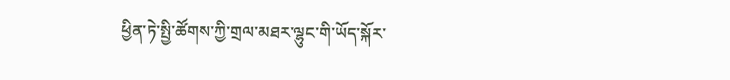ཕྱིན་ཏེ་སྤྱི་ཚོགས་ཀྱི་གྲལ་མཐར་ལྷུང་གི་ཡོད་སྐོར་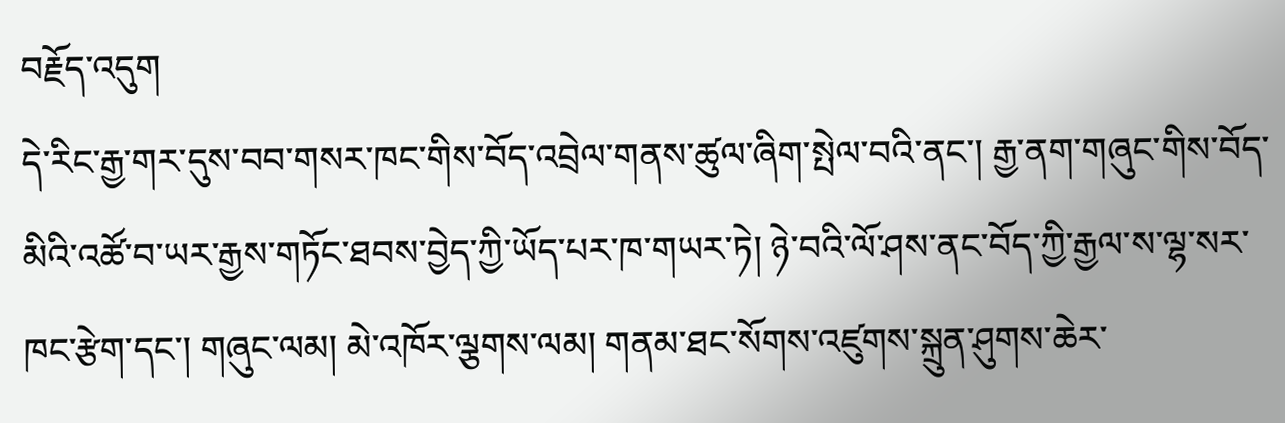བརྗོད་འདུག
དེ་རིང་རྒྱ་གར་དུས་བབ་གསར་ཁང་གིས་བོད་འབྲེལ་གནས་ཚུལ་ཞིག་སྤེལ་བའི་ནང་། རྒྱ་ནག་གཞུང་གིས་བོད་མིའི་འཚོ་བ་ཡར་རྒྱས་གཏོང་ཐབས་བྱེད་ཀྱི་ཡོད་པར་ཁ་གཡར་ཏེ། ཉེ་བའི་ལོ་ཤས་ནང་བོད་ཀྱི་རྒྱལ་ས་ལྷ་སར་ཁང་རྩེག་དང་། གཞུང་ལམ། མེ་འཁོར་ལྕགས་ལམ། གནམ་ཐང་སོགས་འཛུགས་སྐྲུན་ཤུགས་ཆེར་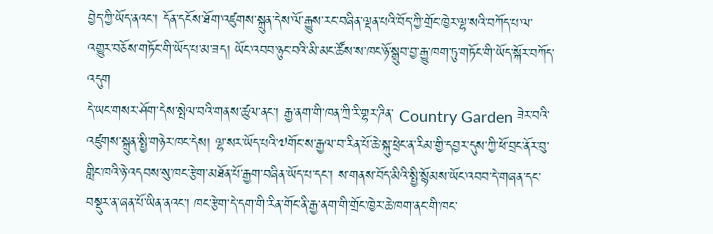བྱེད་ཀྱི་ཡོད་ནའང་། དོན་དངོས་ཐོག་འཛུགས་སྐྲུན་དེས་ལོ་རྒྱུས་རང་བཞིན་ལྡན་པའི་བོད་ཀྱི་གྲོང་ཁྱེར་ལྷ་སའི་བཀོད་པ་ལ་འགྱུར་བཅོས་གཏོང་གི་ཡོད་པ་མ་ཟད། ཡོང་འབབ་ཉུང་བའི་མི་མང་ཚོས་ས་ཁང་ཉོ་སྒྲུབ་བྱ་རྒྱུ་ཁག་ཏུ་གཏོང་གི་ཡོད་སྐོར་བཀོད་འདུག
དེ་ཡང་གསར་ཤོག་དེས་སྤེལ་བའི་གནས་ཚུལ་ནང་། རྒྱ་ནག་གི་ཁན་ཀྲི་རི་གྷར་ཌིན་ Country Garden ཟེར་བའི་འཛུགས་སྐྲུན་སྤྱི་གཉེར་ཁང་དེས། ལྷ་སར་ཡོད་པའི་༧གོང་ས་རྒྱལ་བ་རིན་པོ་ཆེ་སྐུ་ཕྲེང་ན་རིམ་གྱི་དབྱར་དུས་ཀྱི་ཕོ་བྲང་ནོར་བུ་གླིང་ཁའི་ཉེ་འདབས་སུ་ཁང་རྩེག་མཐོན་པོ་རྒྱག་བཞིན་ཡོད་པ་དང་། ས་གནས་བོད་མིའི་སྤྱི་སྙོམས་ཡོང་འབབ་དེ་གཞན་དང་བསྡུར་ན་ཞན་པོ་ཡིན་ནའང་། ཁང་རྩེག་དེ་དག་གི་རིན་གོང་ནི་རྒྱ་ནག་གི་གྲོང་ཁྱེར་ཆེ་ཁག་ནང་གི་ཁང་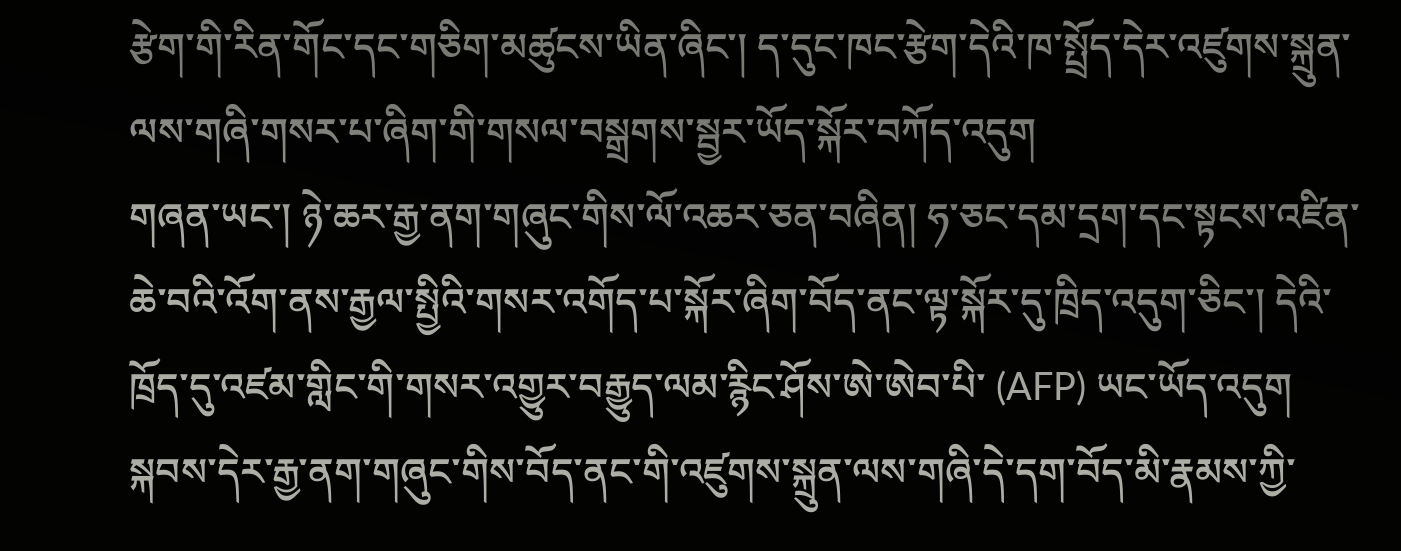རྩེག་གི་རིན་གོང་དང་གཅིག་མཚུངས་ཡིན་ཞིང་། ད་དུང་ཁང་རྩེག་དེའི་ཁ་སྤྲོད་དེར་འཛུགས་སྐྲུན་ལས་གཞི་གསར་པ་ཞིག་གི་གསལ་བསྒྲགས་སྦྱར་ཡོད་སྐོར་བཀོད་འདུག
གཞན་ཡང་། ཉེ་ཆར་རྒྱ་ནག་གཞུང་གིས་ལོ་འཆར་ཅན་བཞིན། ཧ་ཅང་དམ་དྲག་དང་སྟངས་འཛིན་ཆེ་བའི་འོག་ནས་རྒྱལ་སྤྱིའི་གསར་འགོད་པ་སྐོར་ཞིག་བོད་ནང་ལྟ་སྐོར་དུ་ཁྲིད་འདུག་ཅིང་། དེའི་ཁྲོད་དུ་འཛམ་གླིང་གི་གསར་འགྱུར་བརྒྱུད་ལམ་རྙིང་ཤོས་ཨེ་ཨེབ་པི་ (AFP) ཡང་ཡོད་འདུག སྐབས་དེར་རྒྱ་ནག་གཞུང་གིས་བོད་ནང་གི་འཛུགས་སྐྲུན་ལས་གཞི་དེ་དག་བོད་མི་རྣམས་ཀྱི་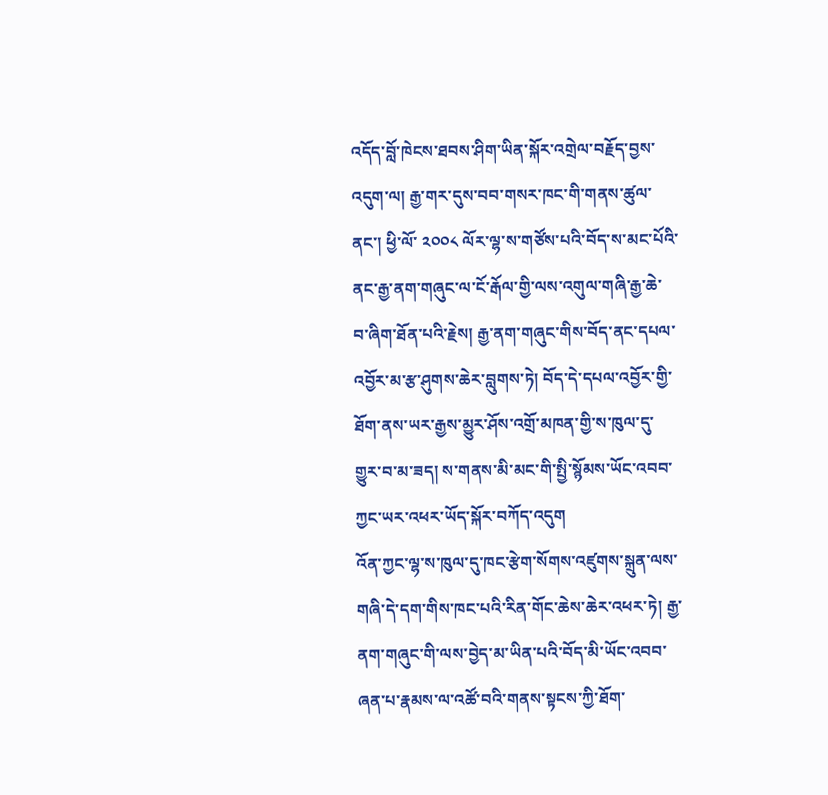འདོད་བློ་ཁེངས་ཐབས་ཤིག་ཡིན་སྐོར་འགྲེལ་བརྗོད་བྱས་འདུག་ལ། རྒྱ་གར་དུས་བབ་གསར་ཁང་གི་གནས་ཚུལ་ནང་། ཕྱི་ལོ་ ༢༠༠༨ ལོར་ལྷ་ས་གཙོས་པའི་བོད་ས་མང་པོའི་ནང་རྒྱ་ནག་གཞུང་ལ་ངོ་རྒོལ་གྱི་ལས་འགུལ་གཞི་རྒྱ་ཆེ་བ་ཞིག་ཐོན་པའི་རྗེས། རྒྱ་ནག་གཞུང་གིས་བོད་ནང་དཔལ་འབྱོར་མ་རྩ་ཤུགས་ཆེར་བླུགས་ཏེ། བོད་དེ་དཔལ་འབྱོར་གྱི་ཐོག་ནས་ཡར་རྒྱས་མྱུར་ཤོས་འགྲོ་མཁན་གྱི་ས་ཁུལ་དུ་གྱུར་བ་མ་ཟད། ས་གནས་མི་མང་གི་སྤྱི་སྙོམས་ཡོང་འབབ་ཀྱང་ཡར་འཕར་ཡོད་སྐོར་བཀོད་འདུག
འོན་ཀྱང་ལྷ་ས་ཁུལ་དུ་ཁང་རྩེག་སོགས་འཛུགས་སྐྲུན་ལས་གཞི་དེ་དག་གིས་ཁང་པའི་རིན་གོང་ཆེས་ཆེར་འཕར་ཏེ། རྒྱ་ནག་གཞུང་གི་ལས་བྱེད་མ་ཡིན་པའི་བོད་མི་ཡོང་འབབ་ཞན་པ་རྣམས་ལ་འཚོ་བའི་གནས་སྟངས་ཀྱི་ཐོག་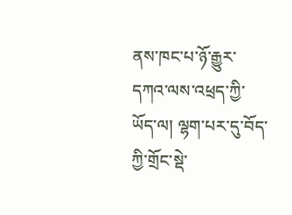ནས་ཁང་པ་ཉོ་རྒྱུར་དཀའ་ལས་འཕྲད་ཀྱི་ཡོད་ལ། ལྷག་པར་དུ་བོད་ཀྱི་གྲོང་སྡེ་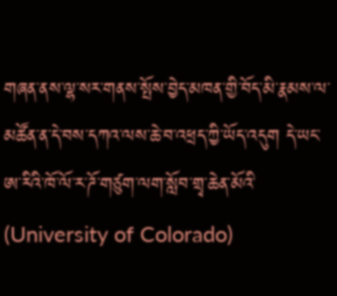གཞན་ནས་ལྷ་སར་གནས་སྤོས་བྱེད་མཁན་གྱི་བོད་མི་རྣམས་ལ་མཚོན་ན་དེ་བས་དཀའ་ལས་ཆེ་བ་འཕྲད་ཀྱི་ཡོད་འདུག དེ་ཡང་ཨ་རིའི་ཁོ་ལོ་ར་ཌོ་གཙུག་ལག་སློབ་གྲྭ་ཆེན་མོའི་ (University of Colorado)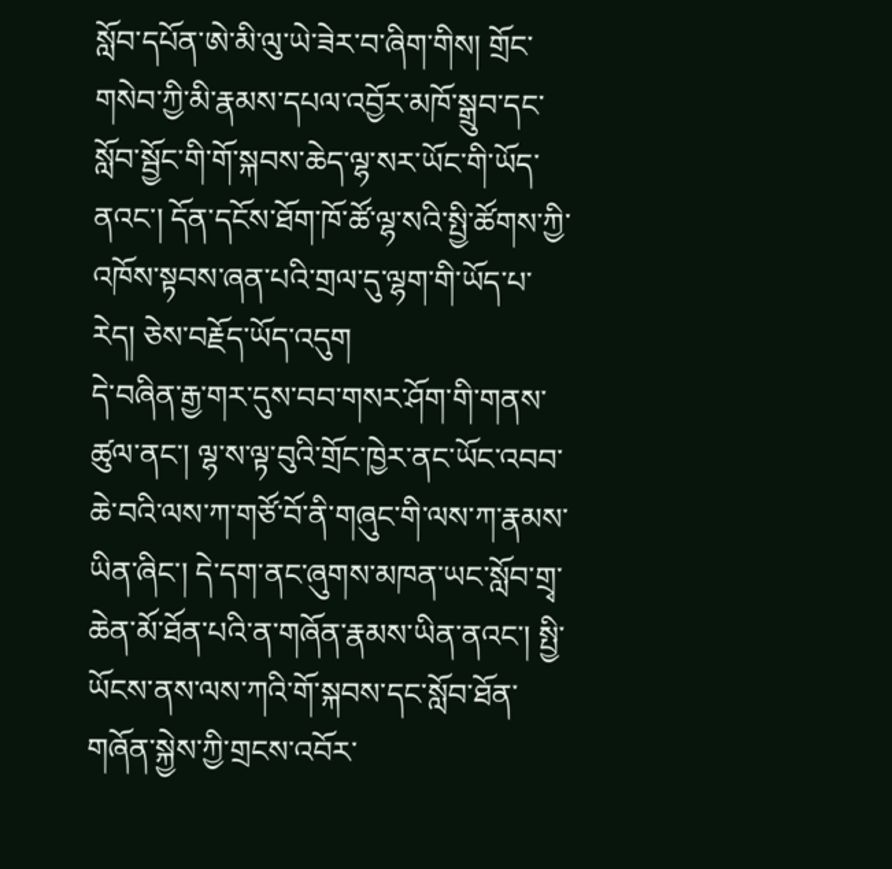སློབ་དཔོན་ཨེ་མི་ལུ་ཡེ་ཟེར་བ་ཞིག་གིས། གྲོང་གསེབ་ཀྱི་མི་རྣམས་དཔལ་འབྱོར་མཁོ་སྒྲུབ་དང་སློབ་སྦྱོང་གི་གོ་སྐབས་ཆེད་ལྷ་སར་ཡོང་གི་ཡོད་ནའང་། དོན་དངོས་ཐོག་ཁོ་ཚོ་ལྷ་སའི་སྤྱི་ཚོགས་ཀྱི་འཁོས་སྟབས་ཞན་པའི་གྲལ་དུ་ལྷག་གི་ཡོད་པ་རེད། ཅེས་བརྗོད་ཡོད་འདུག
དེ་བཞིན་རྒྱ་གར་དུས་བབ་གསར་ཤོག་གི་གནས་ཚུལ་ནང་། ལྷ་ས་ལྟ་བུའི་གྲོང་ཁྱེར་ནང་ཡོང་འབབ་ཆེ་བའི་ལས་ཀ་གཙོ་བོ་ནི་གཞུང་གི་ལས་ཀ་རྣམས་ཡིན་ཞིང་། དེ་དག་ནང་ཞུགས་མཁན་ཡང་སློབ་གྲྭ་ཆེན་མོ་ཐོན་པའི་ན་གཞོན་རྣམས་ཡིན་ནའང་། སྤྱི་ཡོངས་ནས་ལས་ཀའི་གོ་སྐབས་དང་སློབ་ཐོན་གཞོན་སྐྱེས་ཀྱི་གྲངས་འབོར་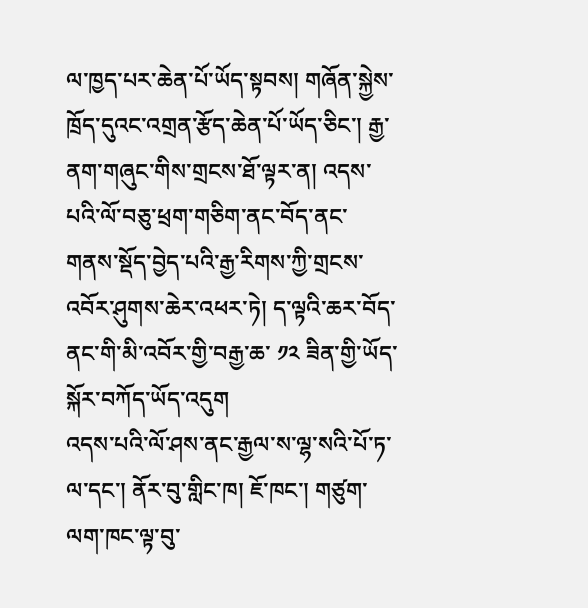ལ་ཁྱད་པར་ཆེན་པོ་ཡོད་སྟབས། གཞོན་སྐྱེས་ཁྲོད་དུའང་འགྲན་རྩོད་ཆེན་པོ་ཡོད་ཅིང་། རྒྱ་ནག་གཞུང་གིས་གྲངས་ཐོ་ལྟར་ན། འདས་པའི་ལོ་བཅུ་ཕྲག་གཅིག་ནང་བོད་ནང་གནས་སྡོད་བྱེད་པའི་རྒྱ་རིགས་ཀྱི་གྲངས་འབོར་ཤུགས་ཆེར་འཕར་ཏེ། ད་ལྟའི་ཆར་བོད་ནང་གི་མི་འབོར་གྱི་བརྒྱ་ཆ་ ༡༢ ཟིན་གྱི་ཡོད་སྐོར་བཀོད་ཡོད་འདུག
འདས་པའི་ལོ་ཤས་ནང་རྒྱལ་ས་ལྷ་སའི་པོ་ཏ་ལ་དང་། ནོར་བུ་གླིང་ཁ། ཇོ་ཁང་། གཙུག་ལག་ཁང་ལྟ་བུ་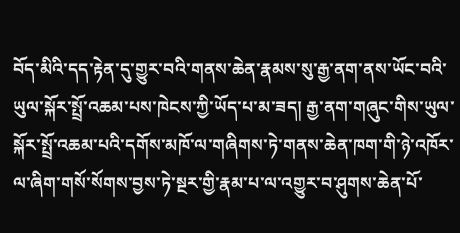བོད་མིའི་དད་རྟེན་དུ་གྱུར་བའི་གནས་ཆེན་རྣམས་སུ་རྒྱ་ནག་ནས་ཡོང་བའི་ཡུལ་སྐོར་སྤྲོ་འཆམ་པས་ཁེངས་ཀྱི་ཡོད་པ་མ་ཟད། རྒྱ་ནག་གཞུང་གིས་ཡུལ་སྐོར་སྤྲོ་འཆམ་པའི་དགོས་མཁོ་ལ་གཞིགས་ཏེ་གནས་ཆེན་ཁག་གི་ཉེ་འཁོར་ལ་ཞིག་གསོ་སོགས་བྱས་ཏེ་སྔར་གྱི་རྣམ་པ་ལ་འགྱུར་བ་ཤུགས་ཆེན་པོ་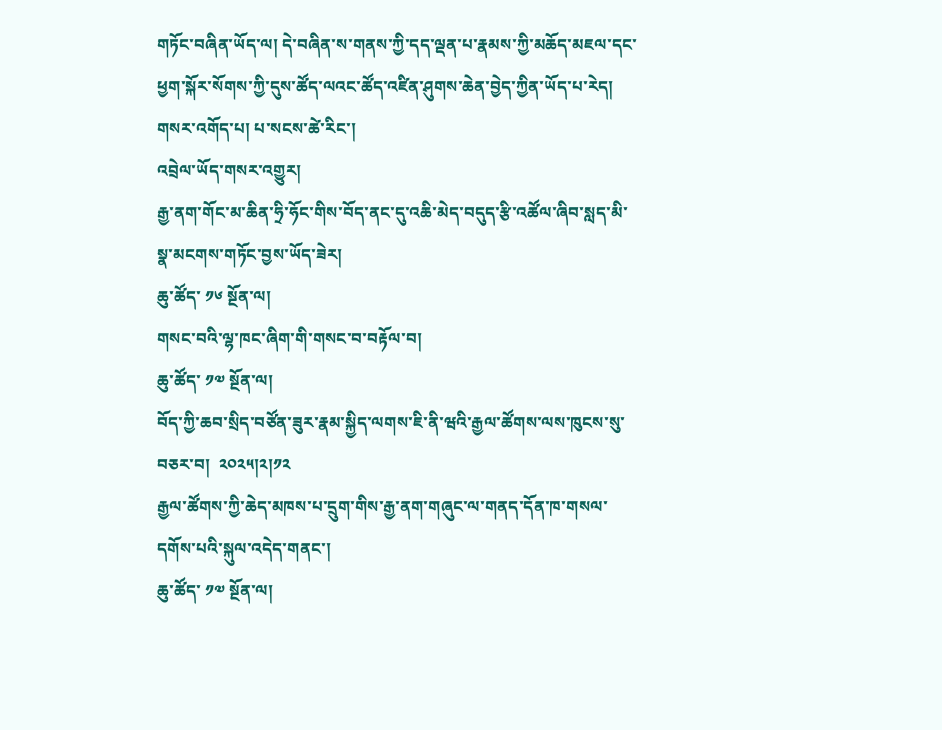གཏོང་བཞིན་ཡོད་ལ། དེ་བཞིན་ས་གནས་ཀྱི་དད་ལྡན་པ་རྣམས་ཀྱི་མཆོད་མཇལ་དང་ཕྱག་སྐོར་སོགས་ཀྱི་དུས་ཚོད་ལའང་ཚོད་འཛིན་ཤུགས་ཆེན་བྱེད་ཀྱིན་ཡོད་པ་རེད།
གསར་འགོད་པ། པ་སངས་ཚེ་རིང་།
འབྲེལ་ཡོད་གསར་འགྱུར།
རྒྱ་ནག་གོང་མ་ཆིན་ཧྲི་ཧོང་གིས་བོད་ནང་དུ་འཆི་མེད་བདུད་རྩི་འཚོལ་ཞིབ་སླད་མི་སྣ་མངགས་གཏོང་བྱས་ཡོད་ཟེར།
ཆུ་ཚོད་ ༡༦ སྔོན་ལ།
གསང་བའི་ལྷ་ཁང་ཞིག་གི་གསང་བ་བརྟོལ་བ།
ཆུ་ཚོད་ ༡༧ སྔོན་ལ།
བོད་ཀྱི་ཆབ་སྲིད་བཙོན་ཟུར་རྣམ་སྐྱིད་ལགས་ཇི་ནི་ཝའི་རྒྱལ་ཚོགས་ལས་ཁུངས་སུ་བཅར་བ།  ༢༠༢༥།༢།༡༢
རྒྱལ་ཚོགས་ཀྱི་ཆེད་མཁས་པ་དྲུག་གིས་རྒྱ་ནག་གཞུང་ལ་གནད་དོན་ཁ་གསལ་དགོས་པའི་སྐུལ་འདེད་གནང་།
ཆུ་ཚོད་ ༡༧ སྔོན་ལ།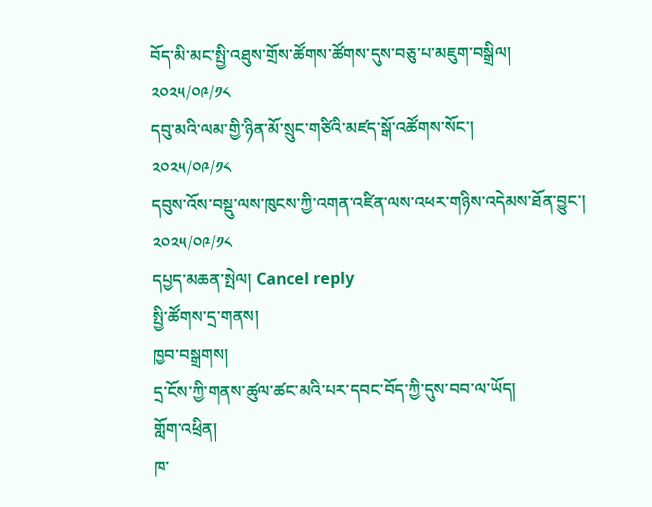བོད་མི་མང་སྤྱི་འཐུས་གྲོས་ཚོགས་ཚོགས་དུས་བཅུ་པ་མཇུག་བསྒྲིལ།
༢༠༢༥/༠༩/༡༨
དབུ་མའི་ལམ་གྱི་ཉིན་མོ་སྲུང་གཙིའི་མཛད་སྒོ་འཚོགས་སོང་།
༢༠༢༥/༠༩/༡༨
དབུས་འོས་བསྡུ་ལས་ཁུངས་ཀྱི་འགན་འཛིན་ལས་འཕར་གཉིས་འདེམས་ཐོན་བྱུང་།
༢༠༢༥/༠༩/༡༨
དཔྱད་མཆན་སྤེལ། Cancel reply
སྤྱི་ཚོགས་དྲ་གནས།
ཁྱབ་བསྒྲགས།
དྲ་ངོས་ཀྱི་གནས་ཚུལ་ཚང་མའི་པར་དབང་བོད་ཀྱི་དུས་བབ་ལ་ཡོད།
གློག་འཕྲིན།
ཁ་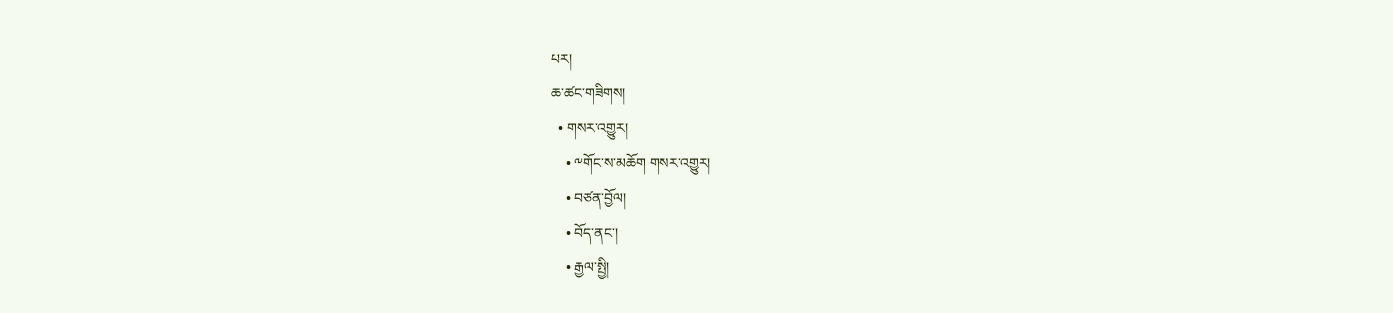པར།
ཆ་ཚང་གཟིགས།
  • གསར་འགྱུར།
    • ༸གོང་ས་མཆོག གསར་འགྱུར།
    • བཙན་བྱོལ།
    • བོད་ནང་།
    • རྒྱལ་སྤྱི།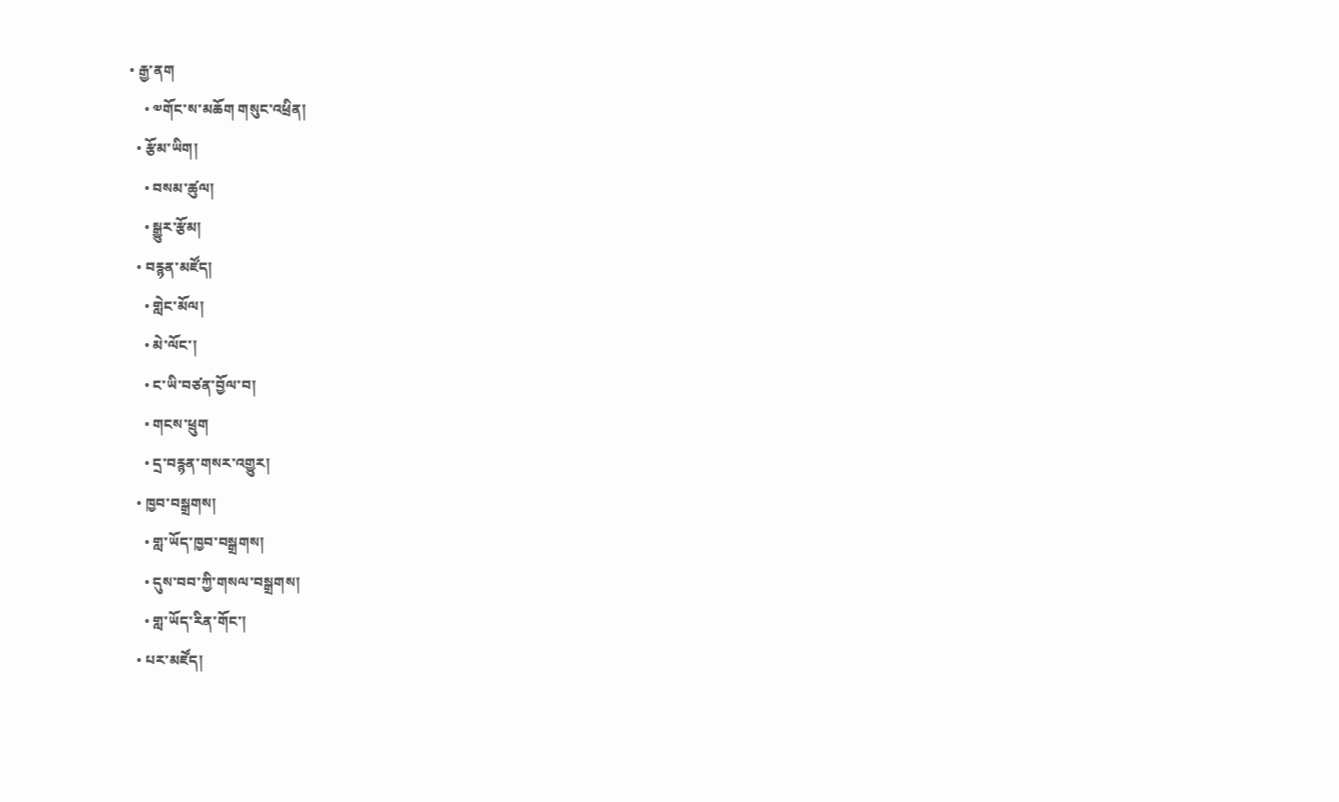• རྒྱ་ནག
    • ༧གོང་ས་མཆོག གསུང་འཕྲིན།
  • རྩོམ་ཡིག།
    • བསམ་ཚུལ།
    • སྒྱུར་རྩོམ།
  • བརྙན་མཛོད།
    • གླེང་མོལ།
    • མེ་ལོང་།
    • ང་ཡི་བཙན་བྱོལ་བ།
    • གངས་ཕྲུག
    • དྲ་བརྙན་གསར་འགྱུར།
  • ཁྱབ་བསྒྲགས།
    • གླ་ཡོད་ཁྱབ་བསྒྲགས།
    • དུས་བབ་ཀྱི་གསལ་བསྒྲགས།
    • གླ་ཡོད་རིན་གོང་།
  • པར་མཛོད།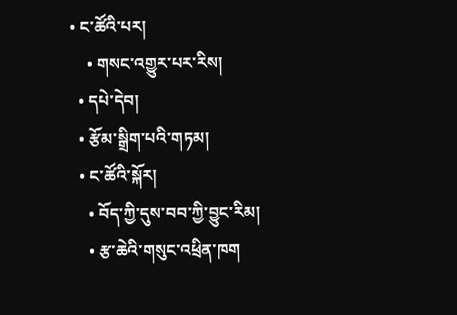• ང་ཚོའི་པར།
    • གསང་འགྱུར་པར་རིས།
  • དཔེ་དེབ།
  • རྩོམ་སྒྲིག་པའི་གཏམ།
  • ང་ཚོའི་སྐོར།
    • བོད་ཀྱི་དུས་བབ་ཀྱི་བྱུང་རིམ།
    • རྩ་ཆེའི་གསུང་འཕྲིན་ཁག